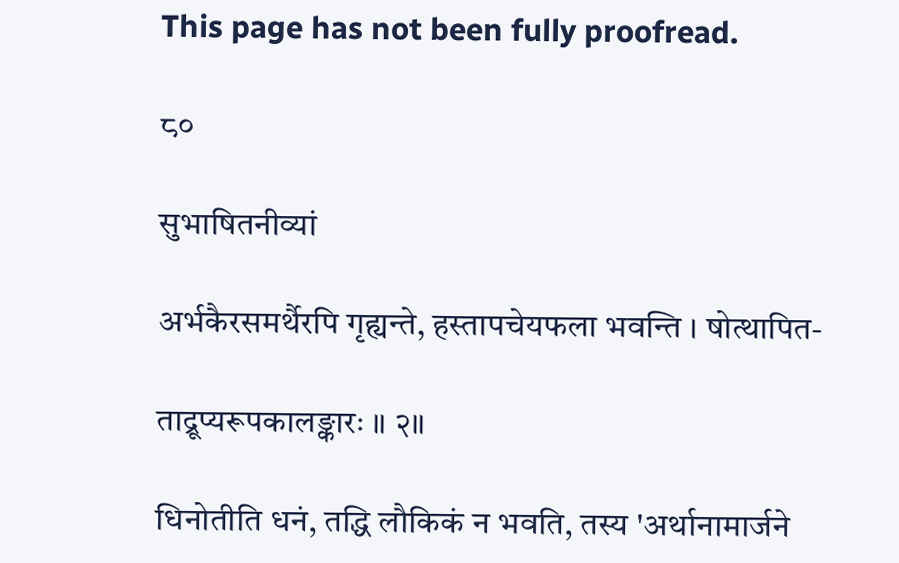This page has not been fully proofread.

८०

सुभाषितनीव्यां

अर्भकैरसमर्थैरपि गृह्यन्ते, हस्तापचेयफला भवन्ति । षोत्थापित-

ताद्रूप्यरूपकालङ्कारः ॥ २॥

धिनोतीति धनं, तद्धि लौकिकं न भवति, तस्य 'अर्थानामार्जने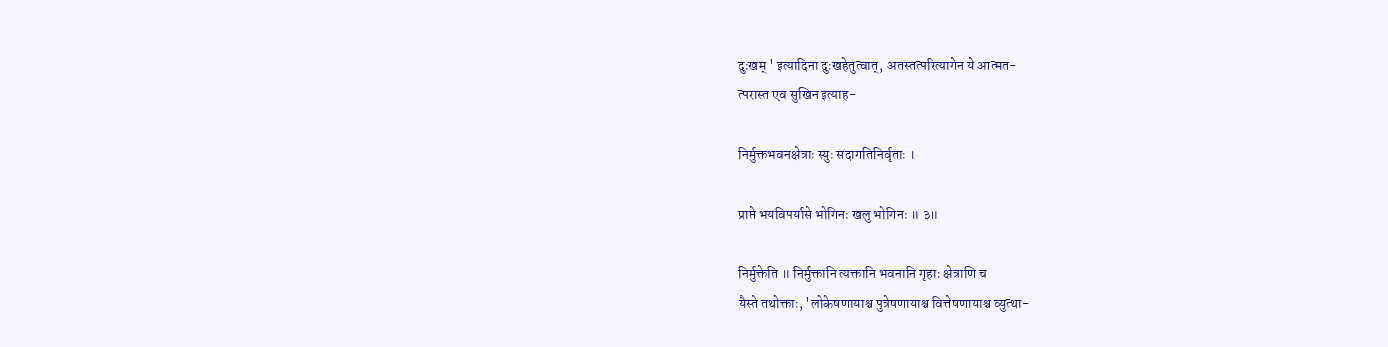दुःखम् ' इत्यादिना दुःखहेतुत्वात्, अतस्तत्परित्यागेन ये आत्मत-
त्परास्त एव सुखिन इत्याह-

निर्मुक्तभवनक्षेत्राः स्युः सदागतिनिर्वृताः ।

प्राप्ते भयविपर्यासे भोगिनः खलु भोगिनः ॥ ३॥

निर्मुक्तेति ॥ निर्मुक्तानि त्यक्तानि भवनानि गृहाः क्षेत्राणि च
यैस्ते तथोक्ताः, 'लोकेषणायाश्च पुत्रेषणायाश्च वित्तेषणायाश्च व्युत्था-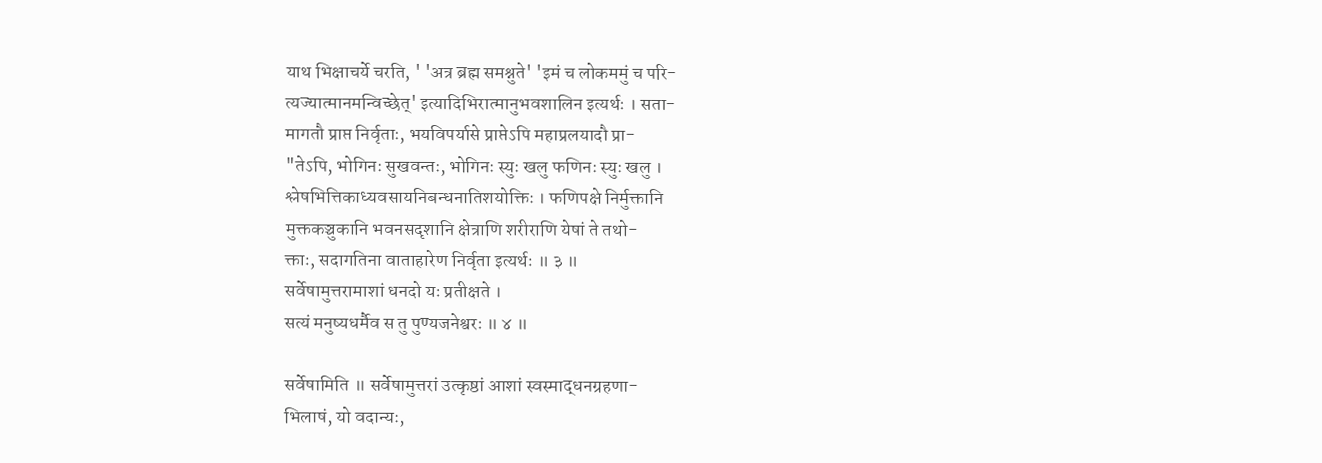याथ भिक्षाचर्ये चरति, ' 'अत्र ब्रह्म समश्नुते' 'इमं च लोकममुं च परि-
त्यज्यात्मानमन्विच्छेत्' इत्यादिभिरात्मानुभवशालिन इत्यर्थः । सता-
मागतौ प्राप्त निर्वृताः, भयविपर्यासे प्राप्तेऽपि महाप्रलयादौ प्रा-
"तेऽपि, भोगिनः सुखवन्तः, भोगिनः स्युः खलु फणिनः स्युः खलु ।
श्लेषभित्तिकाध्यवसायनिबन्धनातिशयोक्तिः । फणिपक्षे निर्मुक्तानि
मुक्तकञ्चुकानि भवनसदृशानि क्षेत्राणि शरीराणि येषां ते तथो-
क्ताः, सदागतिना वाताहारेण निर्वृता इत्यर्थः ॥ ३ ॥
सर्वेषामुत्तरामाशां धनदो यः प्रतीक्षते ।
सत्यं मनुष्यधर्मैव स तु पुण्यजनेश्वरः ॥ ४ ॥

सर्वेषामिति ॥ सर्वेषामुत्तरां उत्कृष्ठां आशां स्वस्माद्धनग्रहणा-
भिलाषं, यो वदान्यः,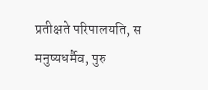प्रतीक्षते परिपालयति, स मनुष्यधर्मैव, पुरु